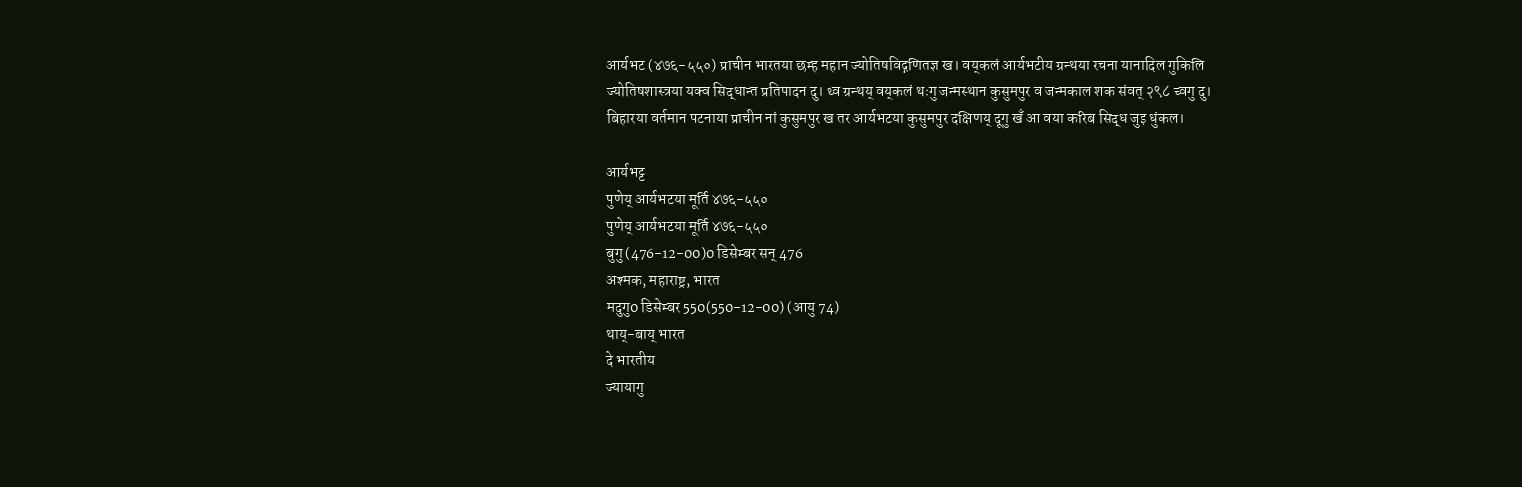आर्यभट (४७६-५५०) प्राचीन भारतया छम्ह महान ज्योतिषविद्गणितज्ञ ख। वय्‌कलं आर्यभटीय ग्रन्थया रचना यानादिल गुकिलि ज्योतिषशास्त्रया यक्व सिद्धान्त प्रतिपादन दु। थ्व ग्रन्थय् वय्‌कलं थःगु जन्मस्थान कुसुमपुर व जन्मकाल शक संवत् २९८ च्वगु दु। बिहारया वर्तमान पटनाया प्राचीन नां कुसुमपुर ख तर आर्यभटया कुसुमपुर दक्षिणय् दूगु खँ आ वया करिब सिद्ध जुइ धुंकल।

आर्यभट्ट
पुणेय् आर्यभटया मूर्ति ४७६-५५०
पुणेय् आर्यभटया मूर्ति ४७६-५५०
बुगु (476-12-00)0 डिसेम्बर सन् 476
अश्मक, महाराष्ट्र, भारत
मदुगु0 डिसेम्बर 550(550-12-00) (आयु 74)
थाय्-बाय् भारत
दे भारतीय
ज्यायागु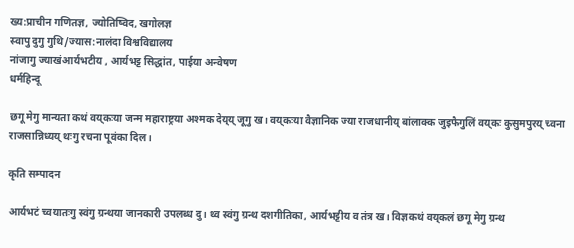ख्य:प्राचीन गणितज्ञ, ज्योतिष्विद, खगोलज्ञ
स्वापु दुगु गुथि/ज्यास:नालंदा विश्वविद्यालय
नांजागु ज्याखंआर्यभटीय , आर्यभट्ट सिद्धांत, पाईया अन्वेषण
धर्महिन्दू

छगू मेगु मान्यता कथं वय्‌कःया जन्म महाराष्ट्रया अश्मक देय्‌य् जूगु ख। वय्‌कःया वैज्ञानिक ज्या राजधानीय् बांलाक्क जुइफैगुलिं वय्‌कः कुसुमपुरय् च्वना राजसान्निध्यय् थःगु रचना पूवंका दिल।

कृति सम्पादन

आर्यभटं च्वयातःगु स्वंगु ग्रन्थया जानकारी उपलब्ध दु। थ्व स्वंगु ग्रन्थ दशगीतिका, आर्यभट्टीय व तंत्र ख। विज्ञकथं वय्‌कलं छगू मेगु ग्रन्थ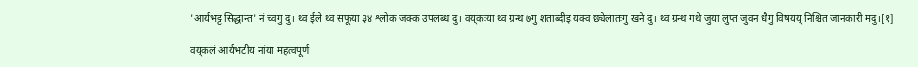'आर्यभट्ट सिद्धान्त' नं च्वगु दु। थ्व ईले थ्व सफूया ३४ श्लोक जक्क उपलब्ध दु। वय्‌कःया थ्व ग्रन्थ ७गु शताब्दीइ यक्व छ्येलातःगु खने दु। थ्व ग्रन्थ गथे जुया लुप्त जुवन धैगु विषयय् निश्चित जानकारी मदु।[१]

वय्‌कलं आर्यभटीय नांया महत्वपूर्ण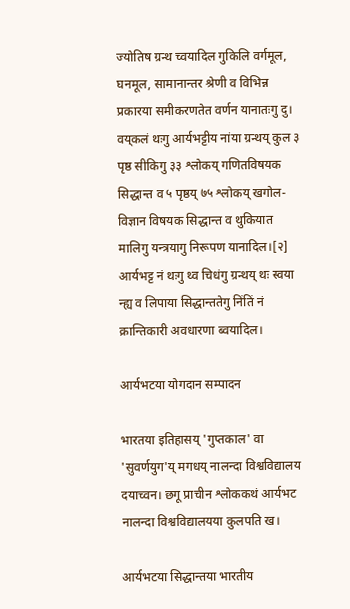ज्योतिष ग्रन्थ च्वयादिल गुकिलि वर्गमूल, घनमूल, सामानान्तर श्रेणी व विभिन्न प्रकारया समीकरणतेत वर्णन यानातःगु दु। वय्‌कलं थःगु आर्यभट्टीय नांया ग्रन्थय् कुल ३ पृष्ठ सीकिगु ३३ श्लोकय् गणितविषयक सिद्धान्त व ५ पृष्ठय् ७५ श्लोकय् खगोल-विज्ञान विषयक सिद्धान्त व थुकियात मालिगु यन्त्रयागु निरूपण यानादिल।[२] आर्यभट्ट नं थःगु थ्व चिधंगु ग्रन्थय् थः स्वया न्ह्य व लिपाया सिद्धान्ततेगु निंतिं नं क्रान्तिकारी अवधारणा ब्वयादिल।

आर्यभटया योगदान सम्पादन

भारतया इतिहासय् 'गुप्तकाल' वा 'सुवर्णयुग'य् मगधय् नालन्दा विश्वविद्यालय दयाच्वन। छगू प्राचीन श्लोककथं आर्यभट नालन्दा विश्वविद्यालयया कुलपति ख।

आर्यभटया सिद्धान्तया भारतीय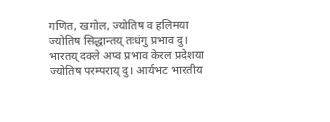गणित, खगोल, ज्योतिष व हलिमया ज्योतिष सिद्धान्तय् तःधंगु प्रभाव दु। भारतय् दक्ले अप्व प्रभाव केरल प्रदेशया ज्योतिष परम्पराय् दु। आर्यभट भारतीय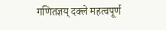गणितज्ञय् दक्ले महत्वपूर्ण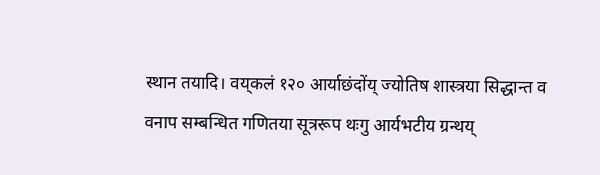स्थान तयादि। वय्‌कलं १२० आर्याछंदोंय् ज्योतिष शास्त्रया सिद्धान्त व वनाप सम्बन्धित गणितया सूत्ररूप थःगु आर्यभटीय ग्रन्थय्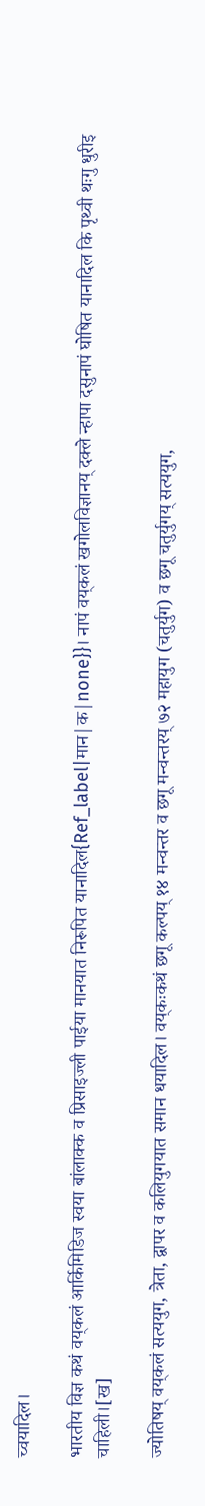च्वयादिल।

भारतीय विज्ञ कथं वय्‌कलं आर्किमिडिज स्वया बांलाक्क व प्रिसाइज्ली पाईया मानयात निरूपित यानादिल{Ref_label|मान|क|none}}। नापं वय्‌कलं खगोलविज्ञानय् दक्ले न्हापा दसुनापं घोषित यानादिल कि पृथ्वी थःगु धुरीइ चाहिली।[ख]

ज्योतिषय् वय्‌कलं सत्ययुग, त्रेता, द्वापर व कलियुगयात समान धयादिल। वय्‌कःकथं छगू कल्पय् १४ मन्वन्तर व छगू मन्वन्तरय् ७२ महायुग (चतुर्युग) व छगू चतुर्युगय् सत्ययुग,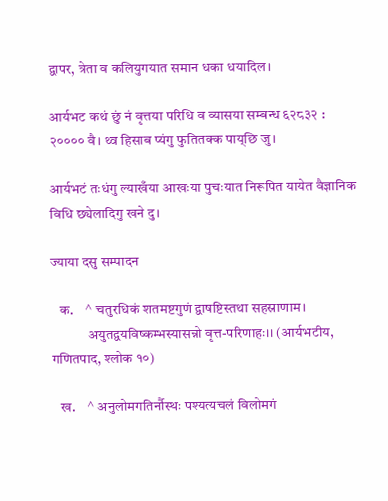द्वापर, त्रेता व कलियुगयात समान धका धयादिल।

आर्यभट कथं छुं नं वृत्तया परिधि व व्यासया सम्बन्ध ६२८३२ : २०००० वै। थ्व हिसाब प्यंगु फुतितक्क पाय्‌छि जु।

आर्यभटं तःधंगु ल्याखँया आखःया पुचःयात निरूपित यायेत वैज्ञानिक विधि छ्येलादिगु खने दु।

ज्याया दसु सम्पादन

   क.    ^ चतुरधिकं शतमष्टगुणं द्वाषष्टिस्तथा सहस्राणाम।
             अयुतद्वयविष्कम्भस्यासन्नो वृत्त-परिणाहः।। (आर्यभटीय, गणितपाद, श्लोक १०)

   ख.    ^ अनुलोमगतिर्नौस्थः पश्यत्यचलं विलोमगं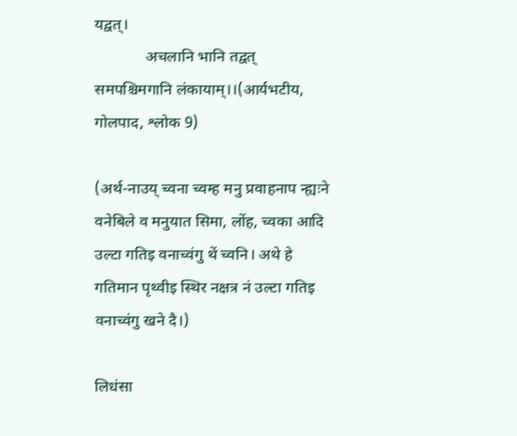यद्वत्।
             अचलानि भानि तद्वत् समपश्चिमगानि लंकायाम्।।(आर्यभटीय, गोलपाद, श्लोक 9)

(अर्थ-नाउय् च्वना च्वम्ह मनु प्रवाहनाप न्ह्यःने वनेबिले व मनुयात सिमा, लोंह, च्वका आदि उल्टा गतिइ वनाच्वंगु थें च्वनि। अथे हे गतिमान पृथ्वीइ स्थिर नक्षत्र नं उल्टा गतिइ वनाच्वंगु खने दै।)

लिधंसा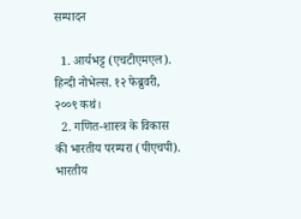सम्पादन

  1. आर्यभट्ट (एचटीएमएल). हिन्दी नोभेल्स. १२ फेब्रुवरी, २००९ कथं।
  2. गणित-शास्त्र के विकास की भारतीय परम्परा (पीएचपी). भारतीय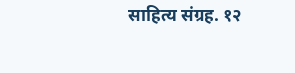साहित्य संग्रह. १२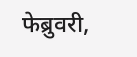फेब्रुवरी,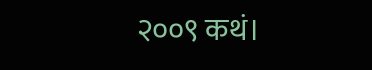२००९ कथं।